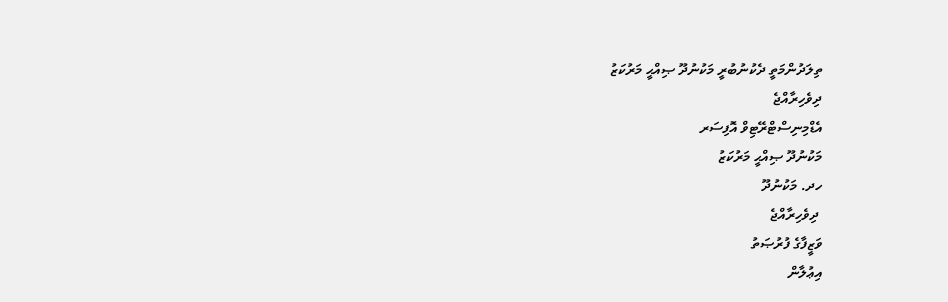ތިލަދުންމަތީ ދެކުނުބުރީ މަކުނުދޫ ޞިއްޙީ މަރުކަޒު
ދިވެހިރާއްޖެ
އެޑްމިނިސްޓްރޭޓިވް އޮފިސަރ
މަކުނުދޫ ޞިއްޙީ މަރުކަޒު
ހދ. މަކުނުދޫ
 ދިވެހިރާއްޖެ
ވަޒީފާގެ ފުރުޞަތު
އިޢުލާން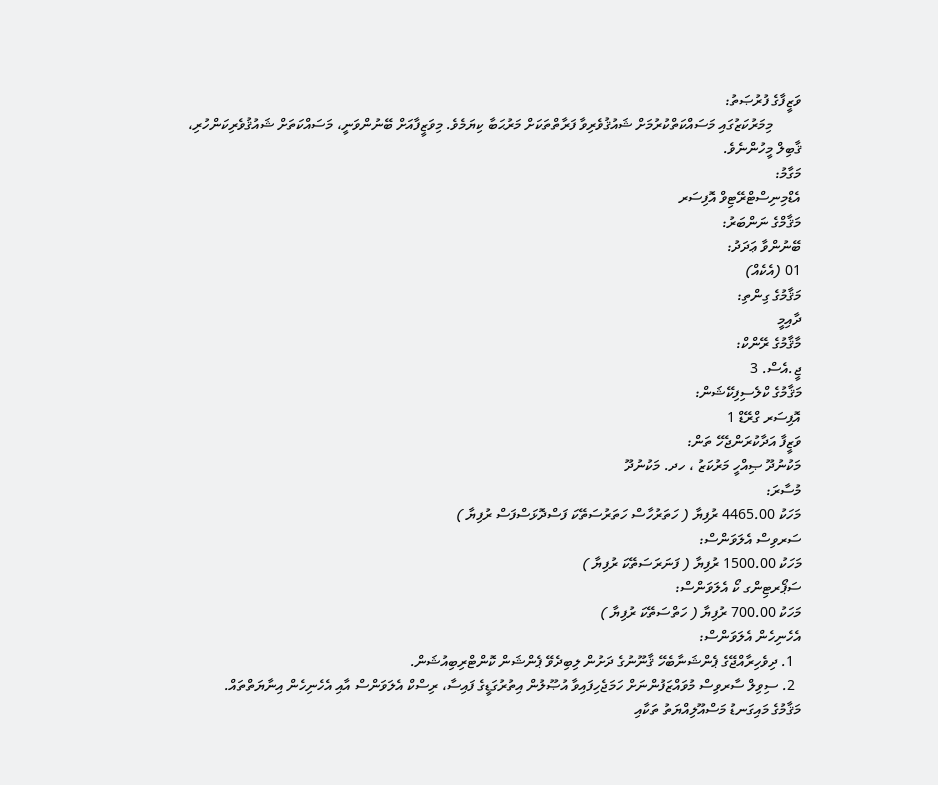ވަޒީފާގެ ފުރުޞަތު:
        މިމަރުކަޒުގައި މަސައްކަތްކުރުމަށް ޝައުޤުވެރިވާ ފަރާތްތަކަށް މަރުޙަބާ ކިޔަމެވެ. މިވަޒީފާއަށް ބޭނުންވަނީ، މަސައްކަތަށް ޝައުޤުވެރިކަންހުރި، ޤާބިލް މީހުންނެވެ.
މަގާމު:
އެޑްމިނިސްޓްރޭޓިވް އޮފިސަރ
މަޤާމްގެ ނަންބަރު:
ބޭނުންވާ ޢަދަދު:
01 (އެކެއް)
މަޤާމުގެ ގިންތި:
ދާއިމީ
މާޤާމުގެ ރޭންކް:
ޖީ.އެސް. 3
މަޤާމުގެ ކްލެސިފިކޭޝަން:
އޮފިސަރ ގްރޭޑް 1
ވަޒީފާ އަދާކުރަންޖެހޭ ތަން:
މަކުނުދޫ ޞިއްހީ މަރުކަޒު ، ހދ. މަކުނުދޫ
މުސާރަ:
މަހަކު 4465.00 ރުފިޔާ ( ހަތަރުހާސް ހަތަރުސަތޭކަ ފަސްދޮޅަސްފަސް ރުފިޔާ )
ސަރވިސް އެލަވަންސް:
މަހަކު 1500.00 ރުފިޔާ ( ފަނަރަސަތޭކަ ރުފިޔާ )
ސަޕޯރޓިންގ ކޯ އެލަވަންސް:
މަހަކު 700.00 ރުފިޔާ ( ހަތްސަތޭކަ ރުފިޔާ )
އެހެނިހެން އެލަވަންސް:
  1. ދިވެހިރާއްޖޭގެ ޕެންޝަނާބެހޭ ޤާނޫނުގެ ދަށުން ލިބިދެވޭ ޕެންޝަން ކޮންޓްރިބިއުޝަން.
  2. ސިވިލް ސާރވިސް މުވައްޒަފުންނަށް ހަމަޖެހިފައިވާ އުޞޫލުން އިތުރުގަޑީގެ ފައިސާ، ރިސްކް އެލަވަންސް އާއި އެހެނިހެން އިނާޔަތްތައް.
މަޤާމުގެ މައިގަނޑު މަސްއޫލިއްޔަތު ތަކާއި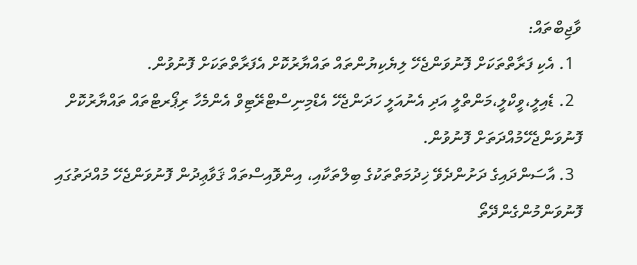ވާޖިބްތައް:
  1. އެކި ފަރާތްތަކަށް ފޮނުވަންޖެހޭ ލިޔެކިޔުންތައް ތައްޔާރުކޮށް އެފަރާތްތަކަށް ފޮނުވުން.
  2. ޑެއިލީ،ވީކްލީ،މަންތްލީ އަދި އެނުއަލީ ހަދަންޖެހޭ އެޑްމިނިސްޓްރޭޓިވް އެންމެހާ ރިޕޯރޓްތައް ތައްޔާރުކޮށް ފޮނުވަންޖެހޭމުއްދަތަށް ފޮނުވުން.
  3. އާސަންދައިގެ ދަށުންދެވޭ ޚިދުމަތްތަކުގެ ބިލްތަކާއި، އިންވޮއިސްތައް ޤަވާޢިދުން ފޮނުވަންޖެހޭ މުއްދަތުގައި ފޮނުވަންމުންގެންދޭތޯ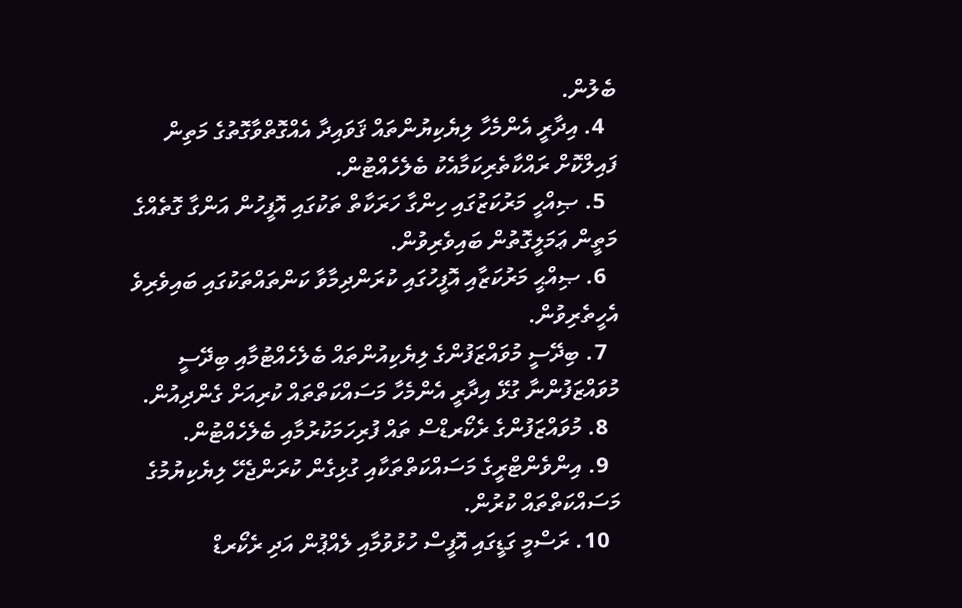ބެލުން.
  4. އިދާރީ އެންމެހާ ލިޔެކިޔުންތައް ޤަވައިދާ އެއްގޮތްވާގޮތުގެ މަތިން ފައިލްކޮށް ރައްކާތެރިކަމާއެކު ބެލެހެއްޓުން.
  5. ޞިއްހީ މަރުކަޒުގައި ހިންގާ ހަރަކާތް ތަކުގައި އޮފީހުން އަންގާ ގޮތެއްގެ މަތީން ޢަމަލީގޮތުން ބައިވެރިވުން.
  6. ޞިއްޙީ މަރުކަޒާއި އޮފީހުގައި ކުރަންދިމާވާ ކަންތައްތަކުގައި ބައިވެރިވެ އެހީތެރިވުން.
  7. ބިދޭސީ މުވައްޒަފުންގެ ލިޔެކިއުންތައް ބެލެހެއްޓުމާއި ބިދޭސީ މުވައްޒަފުންނާ ގުޅޭ އިދާރީ އެންމެހާ މަސައްކަތްތައް ކުރިއަށް ގެންދިއުން.
  8. މުވައްޒަފުންގެ ރެކޯރޑްސް ތައް ފުރިހަމަކުރުމާއި ބެލެހެއްޓުން.
  9. އިންވެންޓްރީގެ މަސައްކަތްތަކާއި ގުޅިގެން ކުރަންޖެހޭ ލިޔެކިޔުމުގެ މަސައްކަތްތައް ކުރުން.
  10. ރަސްމީ ގަޑީގައި އޮފީސް ހުޅުވުމާއި ލެއްޕުން އަދި ރެކޯރޑް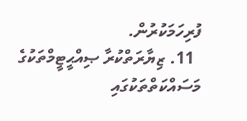ފުރިހަމަކުރުން.
  11. ޒިޔާރަތްކުރާ ޞިއްޙީޓީމްތަކުގެ މަސައްކަތްތަކުގައި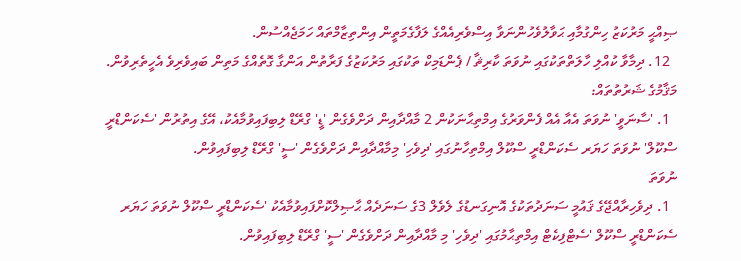ޞިއްޙީ މަރުކަޒު ހިންގުމާއި ޙަވާލުވެހުންނަވާ އިސްވެރިއެއްގެ ލަފާގެމަތީން އިންތިޒާމްތައް ހަމަޖެއްސުން.
  12. ދިމާވާ ކުއްލި ހާލަތްތަކުގައި ނުވަތަ ކާރިޘާ / ޕެންޑަމިކް ތަކުގައި މަރުކަޒުގެ ފަރާތުން އަންގާ ގޮތެއްގެ މަތިން ބައިވެރިވެ އެހީތެރިވުން.
މަޤާމުގެ ޝަރުތުތައް:
  1. 'ސާނަވީ' ނުވަތަ އެއާ އެއް ފެންވަރުގެ އިމްތިޙާނަކުން 2 މާއްދާއިން ދަށްވެގެން 'ޑީ' ގްރޭޑް ލިބިފައިވުމާއެކު، އޭގެ އިތުރުން 'ސެކަންޑްރީ ސްކޫލް' ނުވަތަ ހަޔަރ ސެކަންޑްރީ ސްކޫލް އިމްތިހާނުގައި 'ދިވެހި' މިމާއްދާއިން ދަށްވެގެން 'ސީ' ގްރޭޑް ލިބިފައިވުން.
ނުވަތަ
  1. ދިވެހިރާއްޖޭގެ ޤައުމީ ސަނަދުތަކުގެ އޮނިގަނޑުގެ ލެވެލް 3ގެ ސަނަދެއް ޙާޞިލްކޮށްފައިވުމާއެކު 'ސެކަންޑްރީ ސްކޫލް ނުވަތަ ހަޔަރ ސެކަންޑްރީ ސްކޫލް 'ސެޓްފިކެޓް އިމްތިޙާމުގައި 'ދިވެހި' މި މާއްދާއިން ދަށްވެގެން 'ސީ' ގްރޭޑް ލިބިފައިވުން.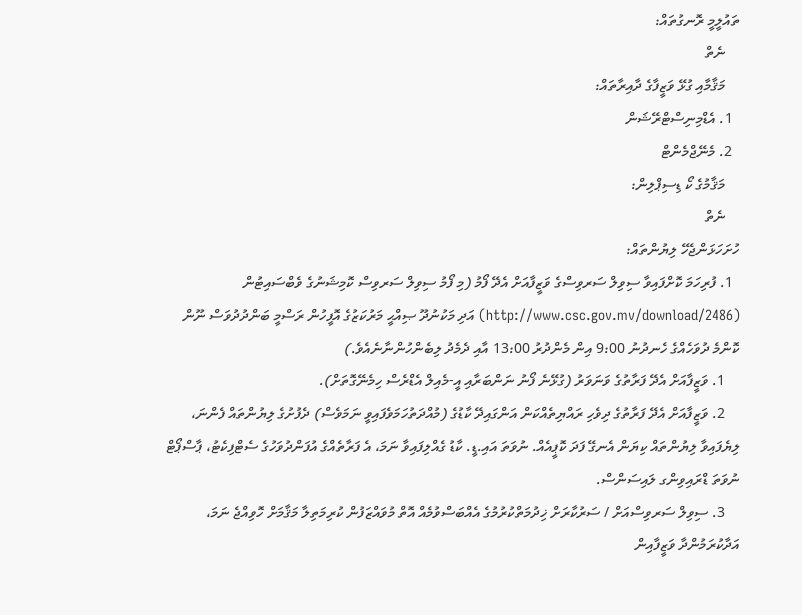ތައުލީމީ ރޮނގުތައް:
    ނެތް
    މަޤާމާއި ގުޅޭ ވަޒީފާގެ ދާއިރާތައް:
  1. އެޑްމިނިސްޓްރޭޝަން
  2. މެނޭޖްމެންޓް
    މަޤާމުގެ ކޯ ޑިސިޕްލިން:
    ނެތް
ހުށަހަޅަންޖެހޭ ލިޔުންތައް:
  1. ފުރިހަމަ ކޮށްފައިވާ ސިވިލް ސަރވިސްގެ ވަޒީފާއަށް އެދޭ ފޯމު (މި ފޯމު ސިވިލް ސަރވިސް ކޮމިޝަނުގެ ވެބްސައިޓުން (http://www.csc.gov.mv/download/2486) އަދި މަކުނުދޫ ޞިއްޙީ މަރުކަޒުގެ އޮފީހުން ރަސްމީ ބަންދުދުވަސް ނޫން ކޮންމެ ދުވަހެއްގެ ހެނދުނު 9:00 އިން މެންދުރު 13:00 އާއި ދެމެދު ލިބެންހުންނާނެއެވެ.)
    1. ވަޒީފާއަށް އެދޭ ފަރާތުގެ ވަނަވަރު (ގުޅޭނެ ފޯނު ނަންބަރާއި އީ-މެއިލް އެޑްރެސް ހިމެނޭގޮތަށް).
    2. ވަޒީފާއަށް އެދޭ ފަރާތުގެ ދިވެހި ރައްޔިތެއްކަން އަންގައިދޭ ކާޑުގެ (މުއްދަތުހަމަވެފައިވީ ނަމަވެސް) ދެފުށުގެ ލިޔުންތައް ފެންނަ، ލިޔެފައިވާ ލިޔުންތައް ކިޔަން އެނގޭ ފަދަ ކޮޕީއެއް. ނުވަތަ އައި.ޑީ. ކާޑު ގެއްލިފައިވާ ނަމަ، އެ ފަރާތެއްގެ އުފަންދުވަހުގެ ސެޓްފިކެޓު، ޕާސްޕޯޓް ނުވަތަ ޑްރައިވިންގ ލައިސަންސް.
    3. ސިވިލް ސަރވިސްއަށް / ސަރުކާރަށް ޚިދުމަތްކުރުމުގެ އެއްބަސްވުމެއް އޮތް މުވައްޒަފުން ކުރިމަތިލާ މަޤާމަށް ހޮވިއްޖެ ނަމަ، އަދާކުރަމުންދާ ވަޒީފާއިން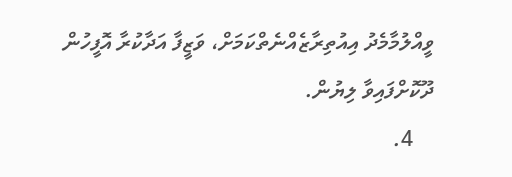ވީއްލުމާމެދު އިއުތިރާޒެއްނެތްކަމަށް، ވަޒީފާ އަދާކުރާ އޮފީހުން ދޫކޮށްފައިވާ ލިޔުން.
    4.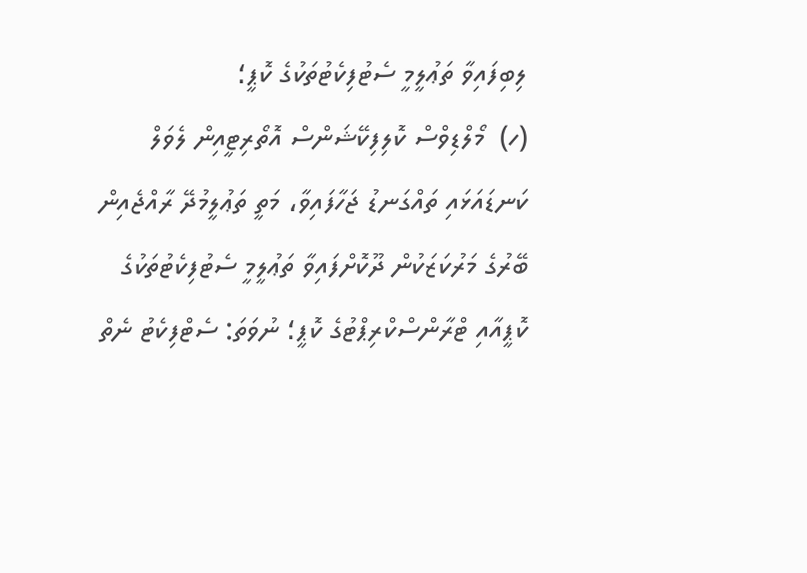ލިބިފައިވާ ތަޢުލީމީ ސެޓުފިކެޓުތަކުގެ ކޮޕީ؛
(ހ)  މޯލްޑިވްސް ކޮލިފިކޭޝަންސް އޮތޯރިޓީއިން ލެވަލް ކަނޑައަޅައި ތައްގަނޑު ޖަހާފައިވާ، މަތީ ތަޢުލީމުދޭ ރާއްޖެއިން ބޭރުގެ މަރުކަޒަކުން ދޫކޮށްފައިވާ ތަޢުލީމީ ސެޓުފިކެޓުތަކުގެ ކޮޕީއާއި ޓްރާންސްކްރިޕްޓުގެ ކޮޕީ؛ ނުވަތަ: ސެޓްފިކެޓު ނެތް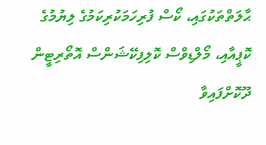ޙާލަތްތަކުގައި، ކޯސް ފުރިހަމަކުރިކަމުގެ ލިޔުމުގެ ކޮޕީއާއި، މޯލްޑިވްސް ކޮލިފިކޭޝަންސް އޮތޯރިޓީން ދޫކޮށްފައިވާ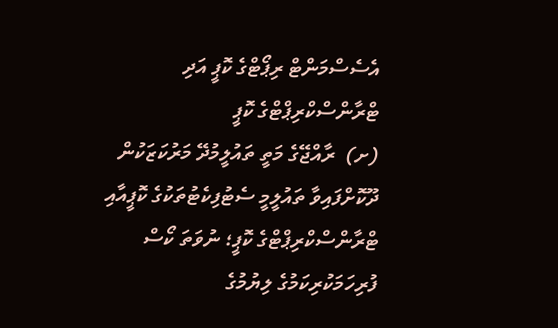އެސެސްމަންޓް ރިޕޯޓްގެ ކޮޕީ އަދި ޓްރާންސްކްރިޕްޓްގެ ކޮޕީ
(ށ)  ރާއްޖޭގެ މަތީ ތައުލީމުދޭ މަރުކަޒަކުން ދޫކޮށްފައިވާ ތައުލީމީ ސެޓުފިކެޓުތަކުގެ ކޮޕީއާއި ޓްރާންސްކްރިޕްޓްގެ ކޮޕީ؛ ނުވަތަ ކޯސް ފުރިހަމަކުރިކަމުގެ ލިޔުމުގެ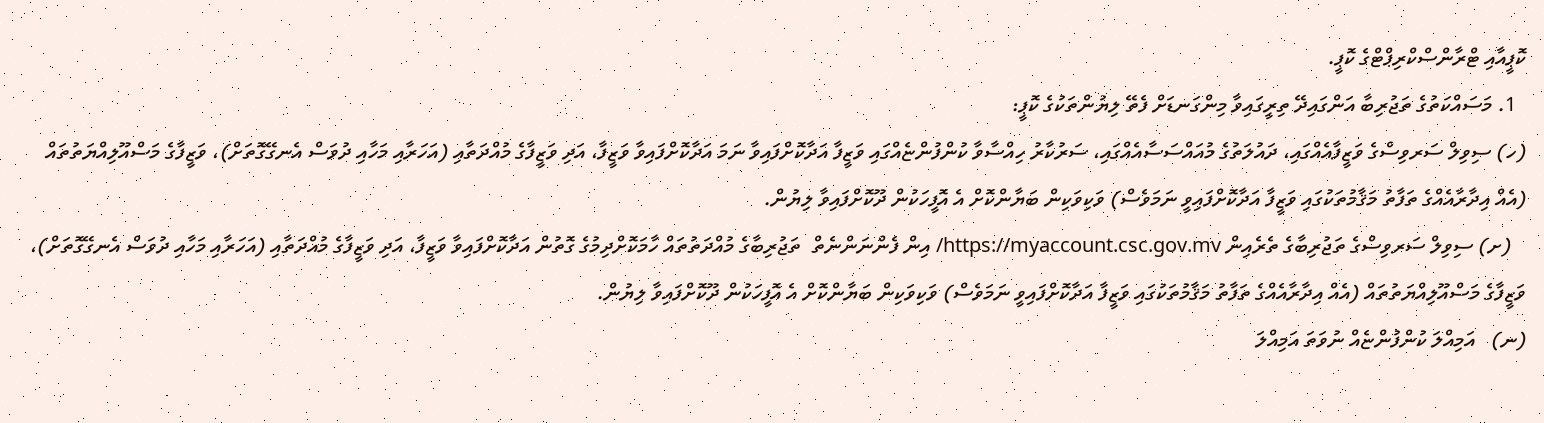ކޮޕީއާއި ޓްރާންސްކްރިޕްޓްގެ ކޮޕީ.
  1. މަސައްކަތުގެ ތަޖުރިބާ އަންގައިދޭ ތިރީގައިވާ މިންގަނޑަށް ފެތޭ ލިޔުންތަކުގެ ކޮޕީ:
(ހ) ސިވިލް ސަރވިސްގެ ވަޒީފާއެއްގައި، ދައުލަތުގެ މުއައްސަސާއެއްގައި، ސަރުކާރު ހިއްސާވާ ކުންފުންޏެއްގައި ވަޒީފާ އަދާކޮށްފައިވާ ނަމަ އަދާކޮށްފައިވާ ވަޒީފާ، އަދި ވަޒީފާގެ މުއްދަތާއި (އަހަރާއި މަހާއި ދުވަސް އެނގޭގޮތަށް)، ވަޒީފާގެ މަސްއޫލިއްޔަތުތައް (އެއް އިދާރާއެއްގެ ތަފާތު މަޤާމުތަކުގައި ވަޒީފާ އަދާކޮށްފައިވީ ނަމަވެސް) ވަކިވަކިން ބަޔާންކޮށް އެ އޮފީހަކުން ދޫކޮށްފައިވާ ލިޔުން.
   (ށ) ސިވިލް ސަރވިސްގެ ތަޖުރިބާގެ ތެރެއިން https://myaccount.csc.gov.mv/ އިން ފެންނަންނެތް  ތަޖުރިބާގެ މުއްދަތުތައް ހާމަކޮށްދިމުގެ ގޮތުން އަދާކޮށްފައިވާ ވަޒީފާ، އަދި ވަޒީފާގެ މުއްދަތާއި (އަހަރާއި މަހާއި ދުވަސް އެނގޭގޮތަށް)، ވަޒީފާގެ މަސްއޫލިއްޔަތުތައް (އެއް އިދާރާއެއްގެ ތަފާތު މަޤާމުތަކުގައި ވަޒީފާ އަދާކޮށްފައިވީ ނަމަވެސް) ވަކިވަކިން ބަޔާންކޮށް އެ އޮފީހަކުން ދޫކޮށްފައިވާ ލިޔުން.
(ނ)   އަމިއްލަ ކުންފުންޏެއް ނުވަތަ އަމިއްލަ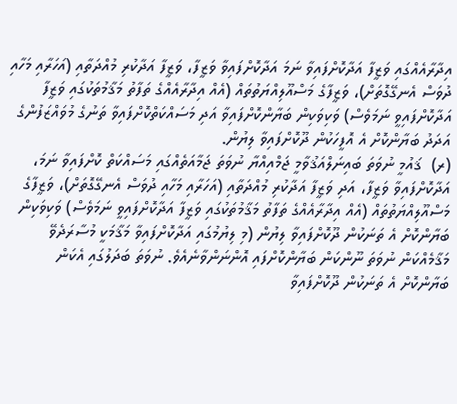އިދާރާއެއްގައި ވަޒީފާ އަދާކޮށްފައިވާ ނަމަ އަދާކޮށްފައިވާ ވަޒީފާ، ވަޒީފާ އަދާކުރި މުއްދަތާއި (އަހަރާއި މަހާއި ދުވަސް އެނގޭގޮތަށް)، ވަޒީފާގެ މަސްއޫލިއްޔަތުތައް (އެއް އިދާރާއެއްގެ ތަފާތު މަޤާމުތަކުގައި ވަޒީފާ އަދާކޮށްފައިވީ ނަމަވެސް) ވަކިވަކިން ބަޔާންކޮށްފައިވާ އަދި މަސައްކަތްކޮށްފައިވާ ތަނުގެ މުވައްޒަފުންގެ އަދަދު ބަޔާންކޮށް އެ އޮފީހަކުން ދޫކޮށްފައިވާ ލިޔުން.
(ރ)  ޤައުމީ ނުވަތަ ބައިނަލްއަޤުވާމީ ޖަމްއިއްޔާ ނުވަތަ ޖަމާއަތެއްގައި މަސައްކަތް ކޮށްފައިވާ ނަމަ، އަދާކޮށްފައިވާ ވަޒީފާ، އަދި ވަޒީފާ އަދާކުރި މުއްދަތާއި (އަހަރާއި މަހާއި ދުވަސް އެނގޭގޮތަށް)، ވަޒީފާގެ މަސްއޫލިއްޔަތުތައް (އެއް އިދާރާއެއްގެ ތަފާތު މަޤާމުތަކުގައި ވަޒީފާ އަދާކޮށްފައިވީ ނަމަވެސް) ވަކިވަކިން ބަޔާންކޮށް އެ ތަނަކުން ދޫކޮށްފައިވާ ލިޔުން (މި ލިޔުމުގައި އަދާކޮށްފައިވާ މަޤާމަކީ މުސާރަދެވޭ މަޤާމެއްކަން ނުވަތަ ނޫންކަން ބަޔާންކޮށްފައި އޮންނަންވާނެއެވެ. ނުވަތަ ބަދަލުގައި އެކަން ބަޔާންކޮށް އެ ތަނަކުން ދޫކޮށްފައިވާ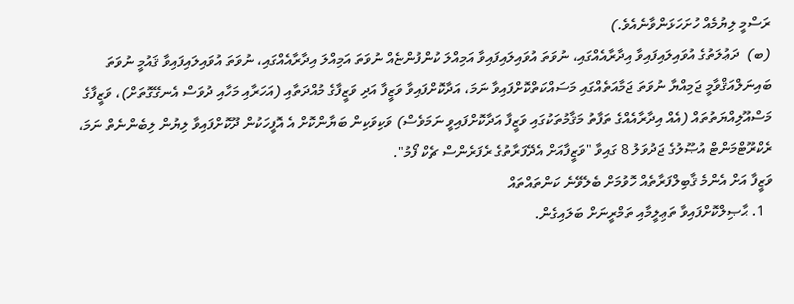ރަސްމީ ލިޔުމެއް ހުށަހަޅަންވާނެއެވެ.)
(ބ)  ދަޢުލަތުގެ އުވައިލައިފައިވާ އިދާރާއެއްގައި، ނުވަތަ އުވައިލައިފައިވާ އަމިއްލަ ކުންފުންޏެއް ނުވަތަ އަމިއްލަ އިދާރާއެއްގައި، ނުވަތަ އުވައިލައިފައިވާ ޤައުމީ ނުވަތަ ބައިނަލްއަޤްވާމީ ޖަމިއްޔާ ނުވަތަ ޖަމާއަތެއްގައި މަސައްކަތްކޮށްފައިވާ ނަމަ، އަދާކޮށްފައިވާ ވަޒީފާ އަދި ވަޒީފާގެ މުއްދަތާއި (އަހަރާއި މަހާއި ދުވަސް އެނގޭގޮތަށް)، ވަޒީފާގެ މަސްއޫލިއްޔަތުތައް (އެއް އިދާރާއެއްގެ ތަފާތު މަޤާމުތަކުގައި ވަޒީފާ އަދާކޮށްފައިވީ ނަމަވެސް) ވަކިވަކިން ބަޔާންކޮށް އެ އޮފީހަކުން ދޫކޮށްފައިވާ ލިޔުން ލިބެންނެތް ނަމަ، ރެކްރޫޓްމަންޓް އުޞޫލުގެ ޖަދުވަލު 8 ގައިވާ "ވަޒީފާއަށް އެދޭފަރާތުގެ ރެފަރެންސް ޗެކް ފޯމު".
ވަޒީފާ އަށް އެންމެ ޤާބިލްފަރާތެއް ހޮވުމަށް ބެލެވޭނެ ކަންތައްތައް
  1. ޙާޞިލްކޮށްފައިވާ ތަޢިލީމާއި ތަމްރީނަށް ބަލައިގެން.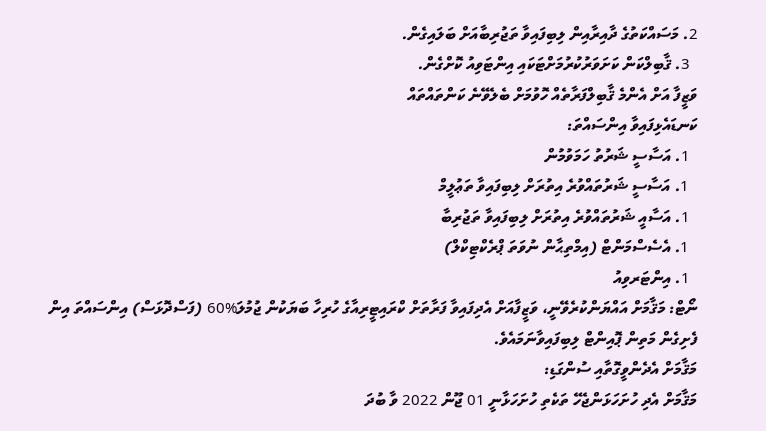2. މަސައްކަތުގެ ދާއިރާއިން ލިބިފައިވާ ތަޖުރިބާއަށް ބަލައިގެން.
  3. ޤާބިލްކަން ކަށަވަރުކުރުމަށްޓަކައި އިންޓަވިއު ކޮށްގެން.
ވަޒީފާ އަށް އެންމެ ޤާބިލްފަރާތެއް ހޮވުމަށް ބެލެވޭނެ ކަންތައްތައް
ކަނޑައެޅިފައިވާ އިންސައްތަ:
  1. އަސާސީ ޝަރުތު ހަމަވުމުން
  1. އަސާސީ ޝަރުތައްވުރެ އިތުރަށް ލިބިފައިވާ ތަޢުލީމް
  1. އަސާއީ ޝަރުތައްވުރެ އިތުރަށް ލިބިފައިވާ ތަޖުރިބާ
  1. އެސެސްމަންޓް (އިމްތިޙާން ނުވަތަ ޕްރެކްޓިކްލް)
  1. އިންޓަރވިއު
ނޯޓް: މަޤާމަށް އައްޔަންކުރެވޭނީ، ވަޒީފާއަށް އެދިފައިވާ ފަރާތަށް ކްރައިޓީރިއާގެ ހުރިހާ ބަޔަކުން ޖުމުލަ%60 (ފަސްދޮޅަސް) އިންސައްތަ އިން ފެށިގެން މަތިން ޕޮއިންޓް ލިބިފައިވާނަމައެވެ.
މަޤާމަށް އެދެންވީގޮތާއި ސުންގަޑި:
މަޤާމަށް އެދި ހުށަހަޅަންޖެހޭ ތަކެތި ހުށަހަޅާނީ 01 ޖޫން 2022 ވާ ބުދަ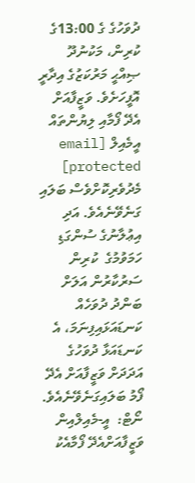ދުވަހުގެ ގެ 13:00ގެ ކުރިން، މަކުނުދޫ ޞިއްޙީ މަރުކަޒުގެ އިދާރީ އޮފީހަށެވެ. ވަޒީފާއަށް އެދޭ ފޯމާއި ލިޔުންތައް އީމެއިލް [email protected] މެދުވެރިކޮށްވެސް ބަލައި ގަނެވޭނެއެވެ. އަދި އިޢުލާނުގެ ސުންގަޑި ހަމަވުމުގެ  ކުރިން ސަރުކާރުން އަލަށް ބަންދު ދުވަހެއް ކަނޑައަޅައިފިނަމަ، އެ ކަނޑައަޅާ ދުވަހުގެ އަދަދަށް ވަޒީފާއަށް އެދޭ ފޯމު ބަލައިގަނެވޭނެއެވެ.
ނޯޓް:  އީ-މެއިލްއިން ވަޒީފާއަށްއެދޭ ފޯމާއެކު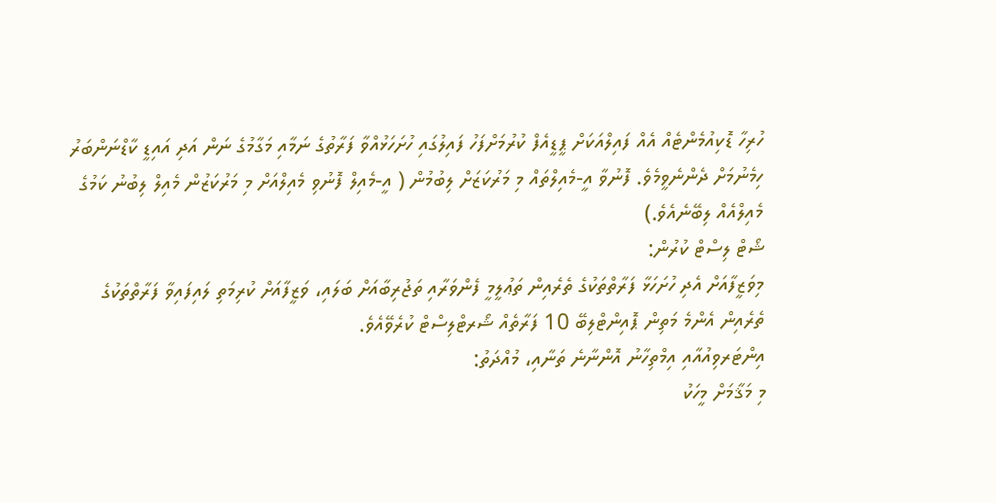ހުރިހާ ޑޮކިއުމެންޓެއް އެއް ފައިލްއަކަށް ޕީޑީއެފް ކުރުމަށްފަހު ފައިލުގައި ހުށަހަޅުއްވާ ފަރާތުގެ ނަމާއި މަގާމުގެ ނަން އަދި އައިޑީ ކާޑްނަންބަރު ހިމެނުމަށް ދެންނެވީމެވެ. ފޮނުވާ އީ-މެއިލްތައް މި މަރުކަޒަށް ލިބުމުން ( އީ-މެއިލް ފޮނުވި މެއިލްއަށް މި މަރުކަޒުން މެއިލް ލިބުނު ކަމުގެ މެއިލްއެއް ލިބޭނެއެވެ.)
ޝޯޓް ލިސްޓް ކުރުން:
މިވަޒީފާއަށް އެދި ހުށަހަޅާ ފަރާތްތަކުގެ ތެރެއިން ތަޢުލީމީ ފެންވަރާއި ތަޖުރިބާއަށް ބަލައި، ވަޒީފާއަށް ކުރިމަތި ލައިފައިވާ ފަރާތްތަކުގެ ތެރެއިން އެންމެ މަތިން ޕޮއިންޓްލިބޭ 10 ފަރާތެއް ޝޯރޓްލިސްޓް ކުރެވޭއެވެ.
އިންޓަރވިއުއާއި އިމްތިހާނު އޮންނާނެ ތަނާއި، މުއްދަތު:
މި މަޤާމަށް މީހަކު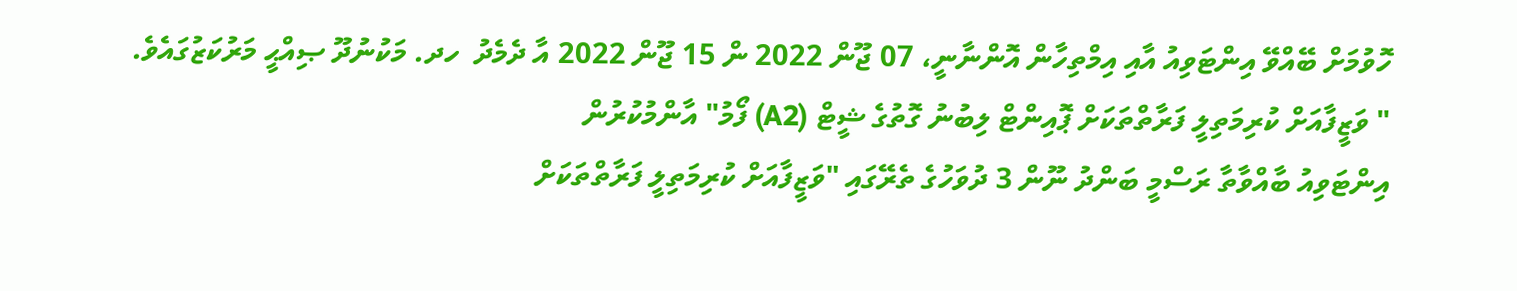ހޮވުމަށް ބޭއްވޭ އިންޓަވިއު އާއި އިމްތިހާން އޮންނާނީ، 07 ޖޫން 2022 ން 15 ޖޫން 2022 އާ ދެމެދު  ހދ. މަކުނުދޫ ޞިއްޙީ މަރުކަޒުގައެވެ.
" ވަޒީފާއަށް ކުރިމަތިލީ ފަރާތްތަކަށް ޕޮއިންޓް ލިބުނު ގޮތުގެ ޝީޓް (A2) ފޯމު" އާންމުކުރުން
އިންޓަވިއު ބާއްވާތާ ރަސްމީ ބަންދު ނޫން 3 ދުވަހުގެ ތެރޭގައި "ވަޒީފާއަށް ކުރިމަތިލީ ފަރާތްތަކަށް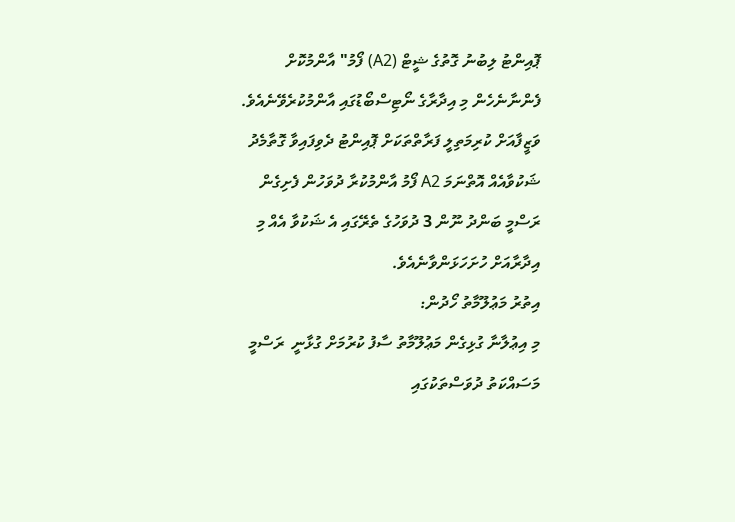ޕޮއިންޓު ލިބުނު ގޮތުގެ ޝީޓް (A2) ފޯމު" އާންމުކޮށް ފެންނާނެހެން މި އިދާރާގެ ނޯޓިސްބޯޑުގައި އާންމުކުރެވޭނެއެވެ. ވަޒީފާއަށް ކުރިމަތިލީ ފަރާތްތަކަށް ޕޮއިންޓު ދެވިފައިވާ ގޮތާމެދު ޝަކުވާއެއް އޮތްނަމަ A2 ފޯމު އާންމުކުރާ ދުވަހުން ފެށިގެން ރަސްމީ ބަންދު ނޫން 3 ދުވަހުގެ ތެރޭގައި އެ ޝަކުވާ އެއް މި އިދާރާއަށް ހުށަހަޅަންވާނެއެވެ.
އިތުރު މަޢުލޫމާތު ހޯދުން:
މި އިޢުލާނާ ގުޅިގެން މަޢުލޫމާތު ސާފު ކުރުމަށް ގުޅާނީ  ރަސްމީ މަސައްކަތު ދުވަސްތަކުގައި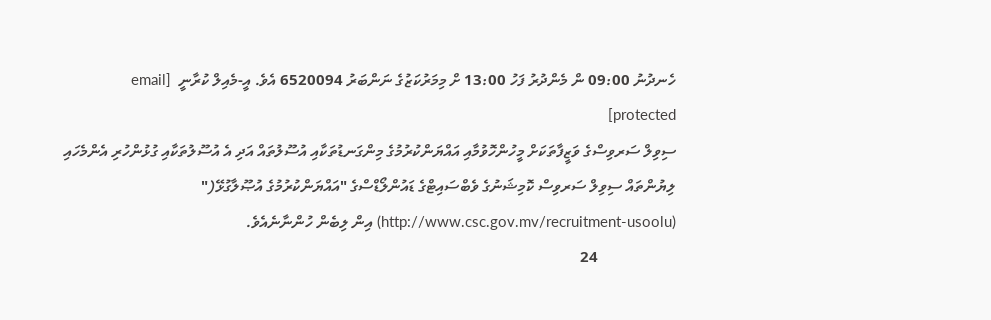ހެނދުނު 09:00 ން މެންދުރު ފަހު 13:00 ށް މިމަރުކަޒުގެ ނަންބަރު 6520094 އެވެ. އީ-މެއިލް ކުރާނީ  [email protected]
ސިވިލް ސަރވިސްގެ ވަޒީފާތަކަށް މީހުންހޮވުމާއި އައްޔަންކުރުމުގެ މިންގަނޑުތަކާއި އުސޫލުތައް އަދި އެ އުސޫލުތަކާއި ގުޅުންހުރި އެންމެހައި ލިޔުންތައް ސިވިލް ސަރވިސް ކޮމިޝަނުގެ ވެބްސައިޓްގެ ޑައުންލޯޑްސްގެ "އައްޔަންކުރުމުގެ އުޞޫލާގުޅޭ("   (http://www.csc.gov.mv/recruitment-usoolu) އިން ލިބެން ހުންނާނެއެވެ.
                    24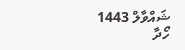ޝައްވާލް 1443
ހޯދާ